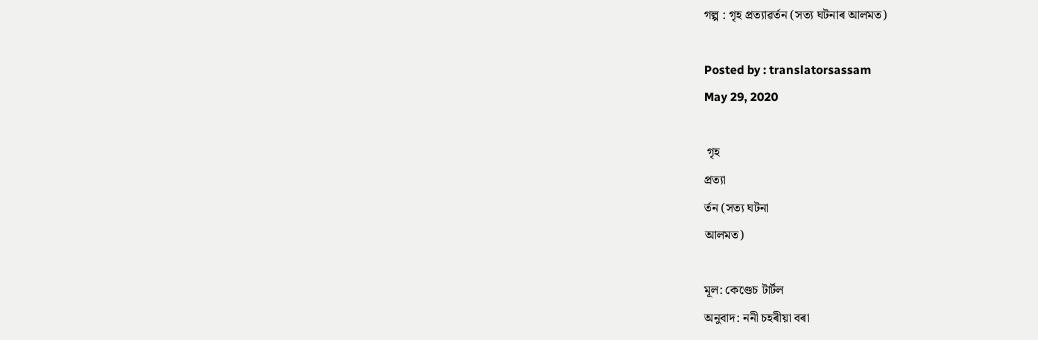গল্প : গৃহ প্ৰত্যাৱৰ্তন (সত্য ঘটনাৰ আলমত)

Posted by : translatorsassam
May 29, 2020

 গৃহ
প্ৰত্যা
ৰ্তন (সত্য ঘটনা
আলমত)

মূল: কেণ্ডেচ টাৰ্টল
অনুবাদ: ননী চহৰীয়া বৰা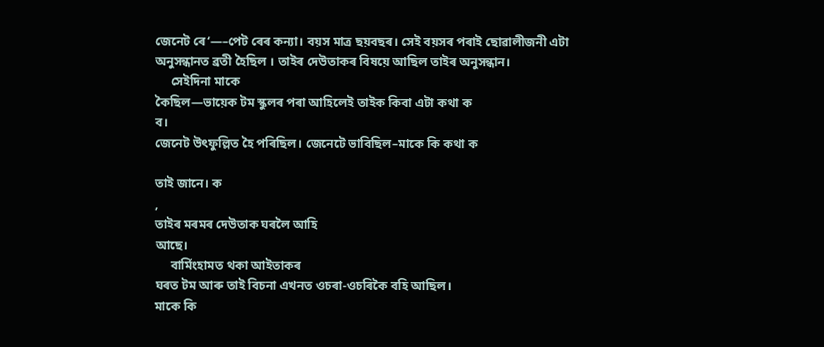জেনেট ৰে‘—–পেট ৰেৰ কন্যা। বয়স মাত্ৰ ছয়বছৰ। সেই বয়সৰ পৰাই ছোৱালীজনী এটা
অনুসন্ধানত ব্ৰতী হৈছিল । তাইৰ দেউতাকৰ বিষয়ে আছিল তাইৰ অনুসন্ধান।
     সেইদিনা মাকে
কৈছিল—ভায়েক টম স্কুলৰ পৰা আহিলেই তাইক কিবা এটা কথা ক
ব।
জেনেট উৎফুল্লিত হৈ পৰিছিল। জেনেটে ভাবিছিল–মাকে কি কথা ক

তাই জানে। ক
,
তাইৰ মৰমৰ দেউতাক ঘৰলৈ আহি
আছে।
     বাৰ্মিংহামত থকা আইতাকৰ
ঘৰত টম আৰু তাই বিচনা এখনত ওচৰা-ওচৰিকৈ বহি আছিল।
মাকে কি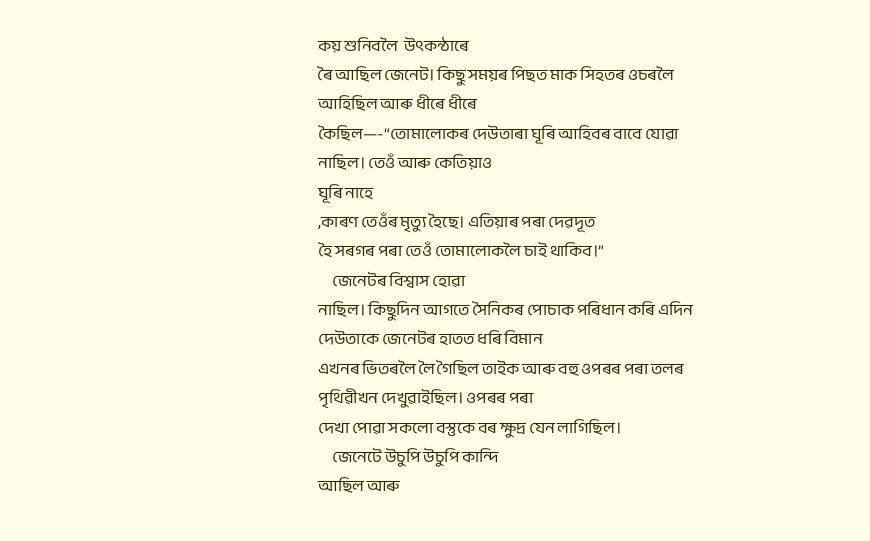কয় শুনিবলৈ  উৎকন্ঠাৰে
ৰৈ আছিল জেনেট। কিছু সময়ৰ পিছত মাক সিহতৰ ওচৰলৈ আহিছিল আৰু ধীৰে ধীৰে
কৈছিল—-“তোমালোকৰ দেউতাৰা ঘূৰি আহিবৰ বাবে যোৱা নাছিল। তেওঁ আৰু কেতিয়াও
ঘূৰি নাহে
,কাৰণ তেওঁৰ মৃত্যু হৈছে। এতিয়াৰ পৰা দেৱদূত
হৈ সৰগৰ পৰা তেওঁ তোমালোকলৈ চাই থাকিব।”
     জেনেটৰ বিশ্বাস হোৱা
নাছিল। কিছুদিন আগতে সৈনিকৰ পোচাক পৰিধান কৰি এদিন দেউতাকে জেনেটৰ হাতত ধৰি বিমান
এখনৰ ভিতৰলৈ লৈ গৈছিল তাইক আৰু বহু ওপৰৰ পৰা তলৰ পৃথিৱীখন দেখুৱাইছিল। ওপৰৰ পৰা
দেখা পোৱা সকলো বস্তুকে বৰ ক্ষুদ্ৰ যেন লাগিছিল।
     জেনেটে উচুপি উচুপি কান্দি
আছিল আৰু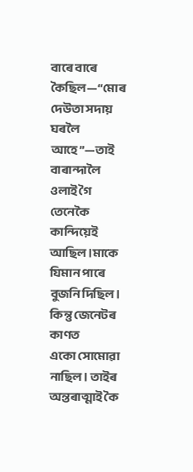বাৰে বাৰে কৈছিল—“মোৰ দেউতা সদায় ঘৰলৈ আহে”—তাই বাৰান্দালৈ
ওলাই গৈ তেনেকৈ কান্দিয়েই আছিল।মাকে যিমান পাৰে বুজনি দিছিল। কিন্তু জেনেটৰ কাণত
একো সোমোৱা নাছিল। তাইৰ অন্তৰাত্মাই কৈ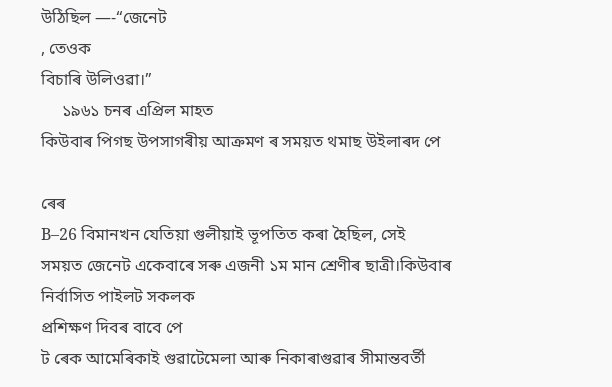উঠিছিল —-“জেনেট
, তেওক
বিচাৰি উলিওৱা।”
     ১৯৬১ চনৰ এপ্ৰিল মাহত
কিউবাৰ পিগছ উপসাগৰীয় আক্ৰমণ ৰ সময়ত থমাছ উইলাৰদ পে

ৰেৰ
B–26 বিমানখন যেতিয়া গুলীয়াই ভূপতিত কৰা হৈছিল, সেই
সময়ত জেনেট একেবাৰে সৰু এজনী ১ম মান শ্ৰেণীৰ ছাত্ৰী।কিউবাৰ নিৰ্বাসিত পাইলট সকলক
প্ৰশিক্ষণ দিবৰ বাবে পে
ট ৰেক আমেৰিকাই গুৱাটেমেলা আৰু নিকাৰাগুৱাৰ সীমান্তবৰ্তী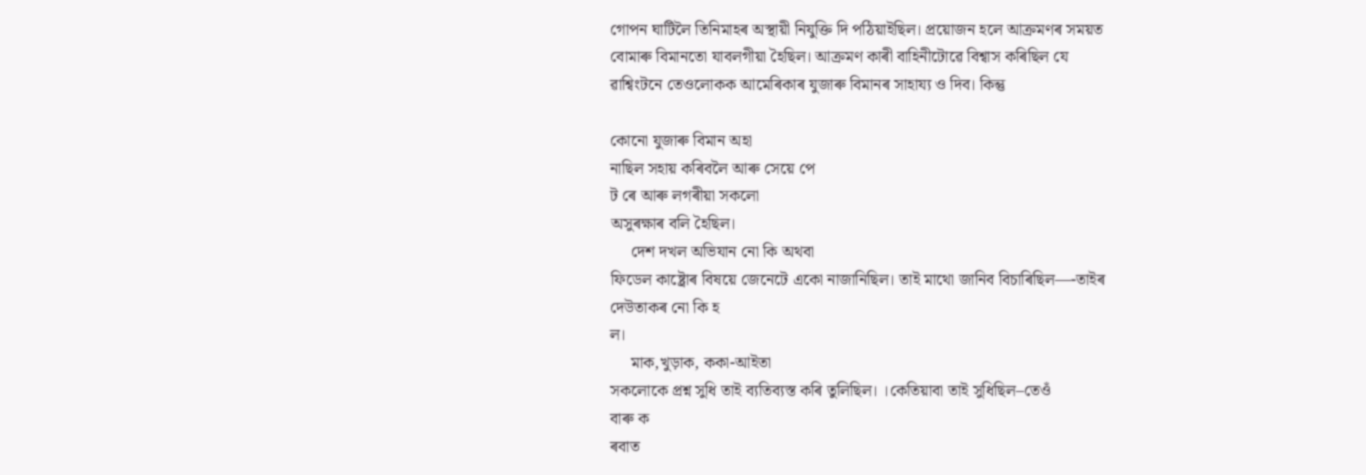গোপন ঘাটিলৈ তিনিমাহৰ অস্থায়ী নিযুক্তি দি পঠিয়াইছিল। প্ৰয়োজন হলে আক্ৰমণৰ সময়ত
বোমাৰু বিমানতো যাবলগীয়া হৈছিল। আক্ৰমণ কাৰী বাহিনীটোৱে বিশ্বাস কৰিছিল যে
ৱাশ্বিংটনে তেওলোকক আমেৰিকাৰ যুজাৰু বিমানৰ সাহায্য ও দিব। কিন্তু

কোনো যুজাৰু বিমান অহা
নাছিল সহায় কৰিবলৈ আৰু সেয়ে পে
ট ৰে আৰু লগৰীয়া সকলো
অসুৰক্ষাৰ বলি হৈছিল।
     দেশ দখল অভিযান নো কি অথবা
ফিডেল কাষ্ট্ৰোৰ বিষয়ে জেনেটে একো নাজানিছিল। তাই মাথো জানিব বিচাৰিছিল—-তাইৰ
দেউতাকৰ নো কি হ
ল।
     মাক,খুড়াক, ককা-আইতা
সকলোকে প্ৰশ্ন সুধি তাই ব্যতিব্যস্ত কৰি তুলিছিল। ।কেতিয়াবা তাই সুধিছিল–তেওঁ
বাৰু ক
ৰবাত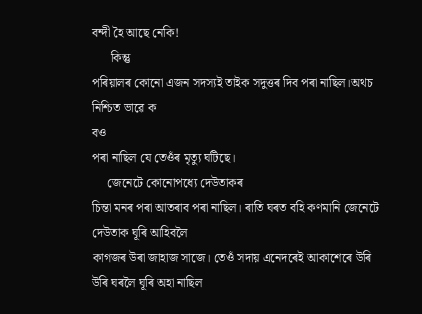বন্দী হৈ আছে নেকি!
      কিন্তু
পৰিয়ালৰ কোনো এজন সদস্যই তাইক সদুত্তৰ দিব পৰা নাছিল।অথচ নিশ্চিত ভাৱে ক
বও
পৰা নাছিল যে তেওঁৰ মৃত্যু ঘটিছে।
     জেনেটে কোনোপধ্যে দেউতাকৰ
চিন্তা মনৰ পৰা আতৰাব পৰা নাছিল‌। ৰাতি ঘৰত বহি কণমানি জেনেটে দেউতাক ঘূৰি আহিবলৈ
কাগজৰ উৰা জাহাজ সাজে। তেওঁ সদায় এনেদৰেই আকাশেৰে উৰি উৰি ঘৰলৈ ঘূৰি অহা নাছিল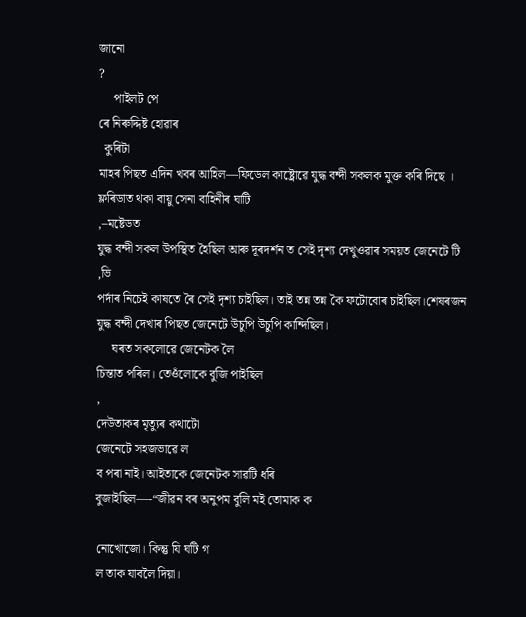জানো
?
     পাইলট পে
ৰে নিৰুদ্দিষ্ট হোৱাৰ
  কুৰিটা
মাহৰ পিছত এদিন খবৰ আহিল—ফিডেল কাষ্ট্ৰোৱে যুদ্ধ বন্দী সকলক মুক্ত কৰি দিছে ।
ফ্লৰিডাত থকা বায়ু সেনা বাহিনীৰ ঘাটি
,–মষ্টেডত
যুদ্ধ বন্দী সকল উপস্থিত হৈছিল আৰু দূৰদৰ্শন ত সেই দৃশ্য দেখুওৱাৰ সময়ত জেনেটে টি
,ভি
পৰ্দাৰ নিচেই কাষতে ৰৈ সেই দৃশ্য চাইছিল। তাই তন্ন তন্ন কৈ ফটোবোৰ চাইছিল।শেষৰজন
যুদ্ধ বন্দী দেখাৰ পিছত জেনেটে উচুপি উচুপি কান্দিছিল।
     ঘৰত সকলোৱে জেনেটক লৈ
চিন্তাত পৰিল। তেওঁলোকে বুজি পাইছিল
,
দেউতাকৰ মৃত্যুৰ কথাটো
জেনেটে সহজভাৱে ল
ব পৰা নাই। আইতাকে জেনেটক সাৱটি ধৰি
বুজাইছিল—-“জীৱন বৰ অনুপম বুলি মই তোমাক ক

নোখোজো। কিন্তু যি ঘটি গ
ল তাক যাবলৈ দিয়া।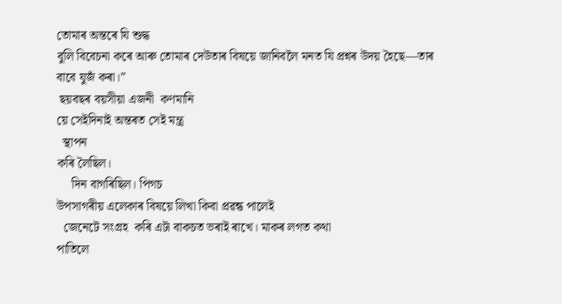তোমাৰ অন্তৰে যি শুদ্ধ
বুলি বিবেচনা কৰে আৰু তোমাৰ দেউতাৰ বিষয়ে জানিবলৈ মনত যি প্ৰশ্নৰ উদয় হৈছে—তাৰ
বাবে যুজঁ কৰা।”
 ছয়বছৰ বয়সীয়া এজনী  কণমানি
য়ে সেইদিনাই অন্তৰত সেই মন্ত্ৰ
  স্থাপন
কৰি লৈছিল।
     দিন বাগৰিছিল। পিগচ
উপসাগৰীয় এলেকাৰ বিষয়ে লিখা কিবা প্ৰৱন্ধ পালেই
  জেনেটে সংগ্ৰহ  কৰি এটা বাকচত ভৰাই ৰাখে। মাকৰ লগত কথা
পাতিলে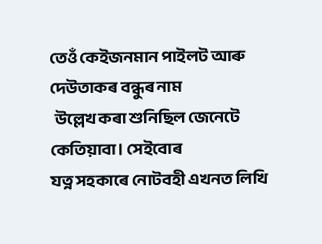তেওঁ কেইজনমান পাইলট আৰু দেউতাকৰ বন্ধুৰ নাম
  উল্লেখ কৰা শুনিছিল জেনেটে কেতিয়াবা। সেইবোৰ
যত্ন সহকাৰে নোটবহী এখনত লিখি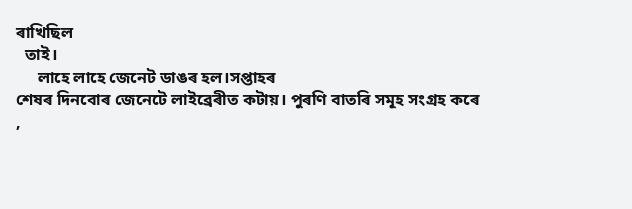ৰাখিছিল
  তাই।
     লাহে লাহে জেনেট ডাঙৰ হল।সপ্তাহৰ
শেষৰ দিনবোৰ জেনেটে লাইব্ৰেৰীত কটায়। পুৰণি বাতৰি সমূহ সংগ্ৰহ কৰে
,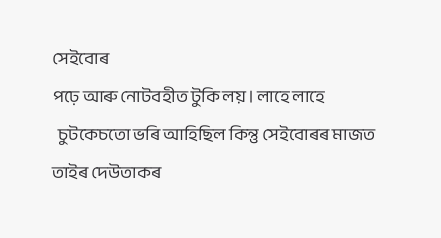সেইবোৰ
পঢ়ে আৰু নোটবহীত টুকি লয়। লাহে লাহে
  চুটকেচতো ভৰি আহিছিল কিন্তু সেইবোৰৰ মাজত
তাইৰ দেউতাকৰ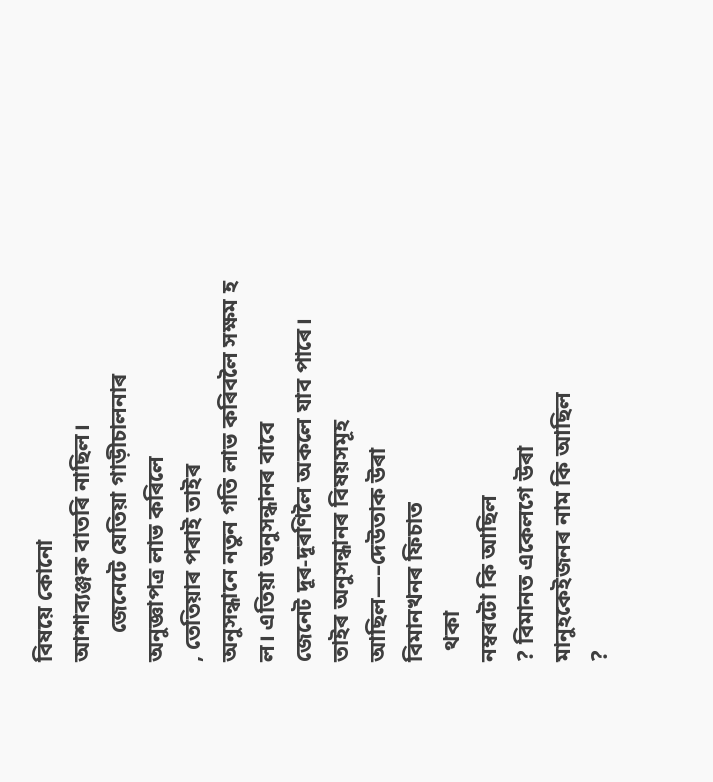বিষয়ে কোনো
আশাব্যঞ্জক বাতৰি নাছিল।
     জেনেটে যেতিয়া গাড়ীচালনাৰ
অনুজ্ঞাপত্ৰ লাভ কৰিলে
, তেতিয়াৰ পৰাই তাইৰ
অনুসন্ধানে নতুন গতি লাভ কৰিবলৈ সক্ষম হ
ল। এতিয়া অনুসন্ধানৰ বাবে
জেনেট দূৰ-দূৰণিলৈ অকলে যাব পাৰে। তাইৰ অনুসন্ধানৰ বিষয়সমূহ আছিল—–দেউতাক উৰা
বিমানখনৰ ফিচাত
  থকা
নম্বৰটো কি আছিল
? বিমানত একেলগে উৰা
মানুহকেইজনৰ নাম কি আছিল
?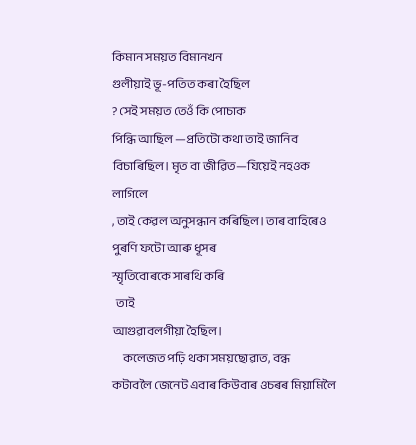কিমান সময়ত বিমানখন
গুলীয়াই ভূ-পতিত কৰা হৈছিল
? সেই সময়ত তেওঁ কি পোচাক
পিন্ধি আছিল —প্ৰতিটো কথা তাই জানিব বিচাৰিছিল। মৃত বা জীৱিত—যিয়েই নহওক
লাগিলে
, তাই কেৱল অনুসন্ধান কৰিছিল। তাৰ বাহিৰেও পুৰণি ফটো আৰু ধূসৰ
স্মৃতিবোৰকে সাৰথি কৰি
  তাই
আগুৱাবলগীয়া হৈছিল।
     কলেজত পঢ়ি থকা সময়ছোৱাত, বন্ধ
কটাবলৈ জেনেট এবাৰ কিউবাৰ ওচৰৰ মিয়ামিলৈ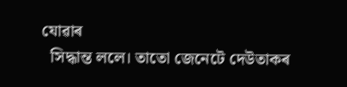যোৱাৰ
  সিদ্ধান্ত ললে। তাতো জেনেটে দেউতাকৰ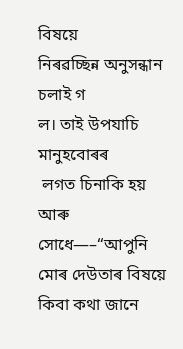বিষয়ে
নিৰৱচ্ছিন্ন অনুসন্ধান চলাই গ
ল‌। তাই উপযাচি মানুহবোৰৰ
 লগত চিনাকি হয় আৰু
সোধে—–“আপুনি মোৰ দেউতাৰ বিষয়ে কিবা কথা জানে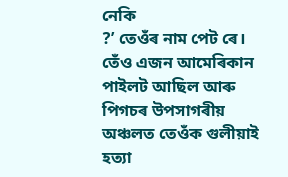নেকি
?’ তেওঁৰ নাম পেট ৰে। তেঁও এজন আমেৰিকান পাইলট আছিল আৰু
পিগচৰ উপসাগৰীয় অঞ্চলত তেওঁক গুলীয়াই হত্যা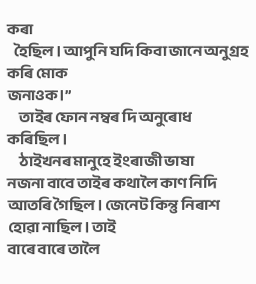কৰা
   হৈছিল। আপুনি যদি কিবা জানে অনুগ্ৰহ কৰি মোক
জনাওক।”
     তাইৰ ফোন নম্বৰ দি অনুৰোধ
কৰিছিল।
     ঠাইখনৰ মানুহে ইংৰাজী ভাষা
নজনা বাবে তাইৰ কথালৈ কাণ নিদি আতৰি গৈছিল‌। জেনেট কিন্তু নিৰাশ হোৱা নাছিল। তাই
বাৰে বাৰে তালৈ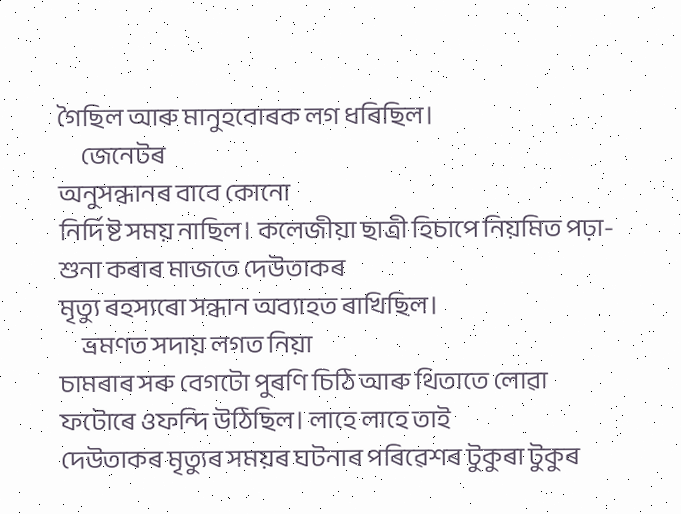গৈছিল আৰু মানুহবোৰক লগ ধৰিছিল।
     জেনেটৰ
অনুসন্ধানৰ বাবে কোনো
নিৰ্দিষ্ট সময় নাছিল। কলেজীয়া ছাত্ৰী হিচাপে নিয়মিত পঢ়া-শুনা কৰাৰ মাজতে দেউতাকৰ
মৃত্যু ৰহস্যৰো সন্ধান অব্যাহত ৰাখিছিল‌।
     ভ্ৰমণত সদায় লগত নিয়া
চামৰাৰ সৰু বেগটো পুৰণি চিঠি আৰু থিতাতে লোৱা ফটোৰে ওফন্দি উঠিছিল। লাহে লাহে তাই
দেউতাকৰ মৃত্যুৰ সময়ৰ ঘটনাৰ পৰিৱেশৰ টুকুৰা টুকুৰ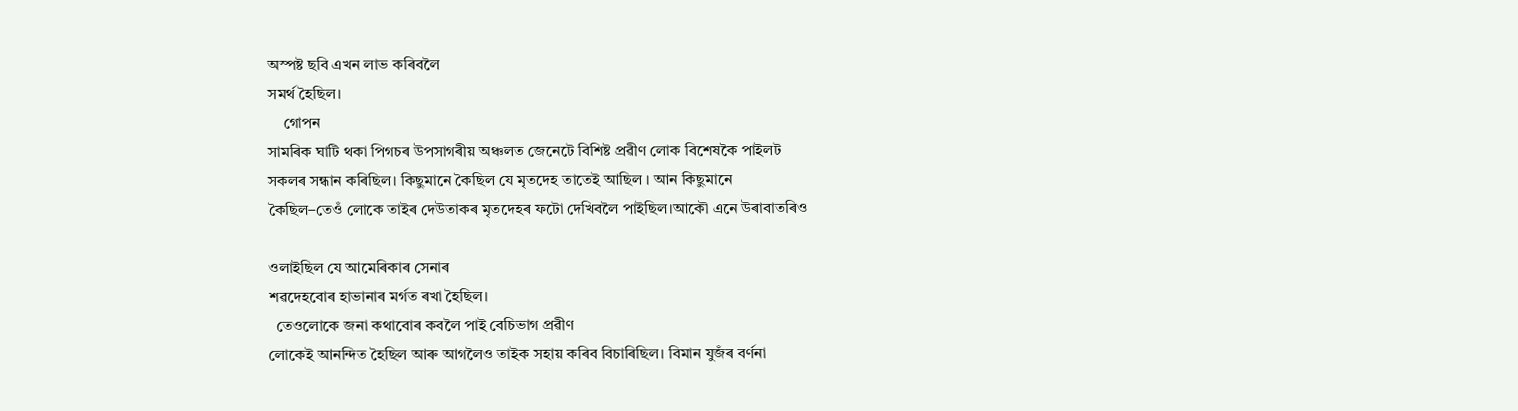অস্পষ্ট ছবি এখন লাভ কৰিবলৈ
সমৰ্থ হৈছিল।
    গোপন
সামৰিক ঘাটি থকা পিগচৰ উপসাগৰীয় অঞ্চলত জেনেটে বিশিষ্ট প্ৰৱীণ লোক বিশেষকৈ পাইলট
সকলৰ সন্ধান কৰিছিল। কিছুমানে কৈছিল যে মৃতদেহ তাতেই আছিল । আন কিছুমানে
কৈছিল–তেওঁ লোকে তাইৰ দেউতাকৰ মৃতদেহৰ ফটো দেখিবলৈ পাইছিল।আকৌ এনে উৰাবাতৰিও

ওলাইছিল যে আমেৰিকাৰ সেনাৰ
শৱদেহবোৰ হাভানাৰ মৰ্গত ৰখা হৈছিল।
  তেওলোকে জনা কথাবোৰ কবলৈ পাই বেচিভাগ প্ৰৱীণ
লোকেই আনন্দিত হৈছিল আৰু আগলৈও তাইক সহায় কৰিব বিচাৰিছিল। বিমান যুজঁৰ বৰ্ণনা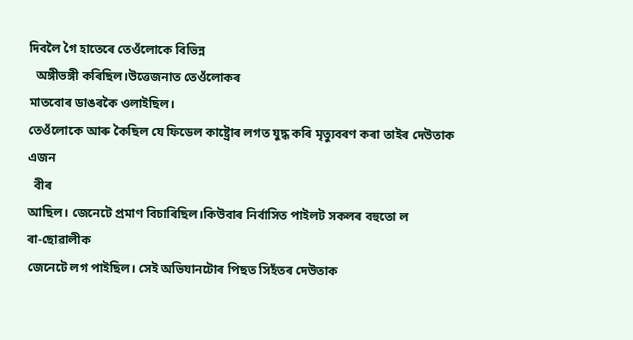দিবলৈ গৈ হাতেৰে তেওঁলোকে বিভিন্ন
  অঙ্গীভঙ্গী কৰিছিল।উত্তেজনাত তেওঁলোকৰ
মাতবোৰ ডাঙৰকৈ ওলাইছিল।
তেওঁলোকে আৰু কৈছিল যে ফিডেল কাষ্ট্ৰোৰ লগত যুদ্ধ কৰি মৃত্যুবৰণ কৰা তাইৰ দেউতাক
এজন
  বীৰ
আছিল। জেনেটে প্ৰমাণ বিচাৰিছিল।কিউবাৰ নিৰ্বাসিত পাইলট সকলৰ বহুতো ল
ৰা-ছোৱালীক
জেনেটে লগ পাইছিল। সেই অভিযানটোৰ পিছত সিহঁতৰ দেউতাক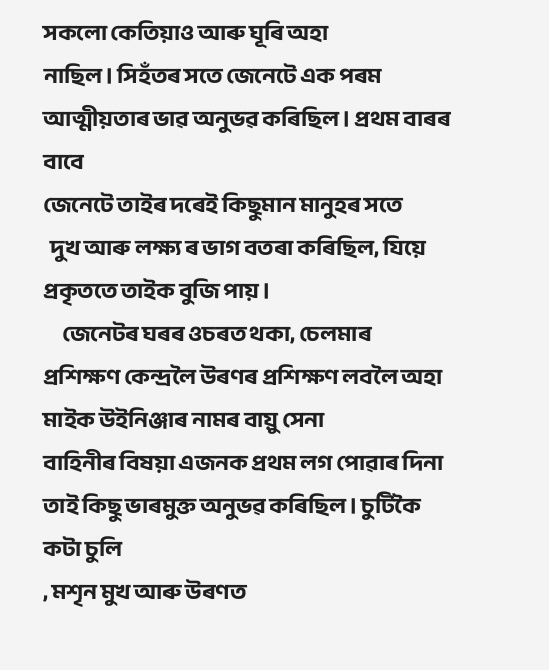সকলো কেতিয়াও আৰু ঘূৰি অহা
নাছিল। সিহঁতৰ সতে জেনেটে এক পৰম আত্মীয়তাৰ ভাৱ অনুভৱ কৰিছিল। প্ৰথম বাৰৰ বাবে
জেনেটে তাইৰ দৰেই কিছুমান মানুহৰ সতে
  দুখ আৰু লক্ষ্য ৰ ভাগ বতৰা কৰিছিল, যিয়ে
প্ৰকৃততে তাইক বুজি পায়।
     জেনেটৰ ঘৰৰ ওচৰত থকা, চেলমাৰ
প্ৰশিক্ষণ কেন্দ্ৰলৈ উৰণৰ প্ৰশিক্ষণ লবলৈ অহা মাইক উইনিঞ্জাৰ নামৰ বায়ু সেনা
বাহিনীৰ বিষয়া এজনক প্ৰথম লগ পোৱাৰ দিনা তাই কিছু ভাৰমুক্ত অনুভৱ কৰিছিল। চুটিকৈ
কটা চুলি
, মশৃন মুখ আৰু উৰণত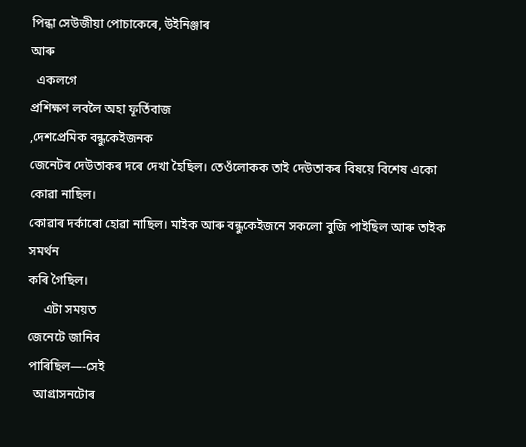পিন্ধা সেউজীয়া পোচাকেৰে, উইনিঞ্জাৰ
আৰু
  একলগে
প্ৰশিক্ষণ লবলৈ অহা ফূৰ্তিবাজ
,দেশপ্ৰেমিক বন্ধুকেইজনক
জেনেটৰ দেউতাকৰ দৰে দেখা হৈছিল। তেওঁলোকক তাই দেউতাকৰ বিষয়ে বিশেষ একো কোৱা নাছিল‌।
কোৱাৰ দৰ্কাৰো হোৱা নাছিল। মাইক আৰু বন্ধুকেইজনে সকলো বুজি পাইছিল আৰু তাইক সমৰ্থন
কৰি গৈছিল।
     এটা সময়ত
জেনেটে জানিব
পাৰিছিল—-সেই
  আগ্ৰাসনটোৰ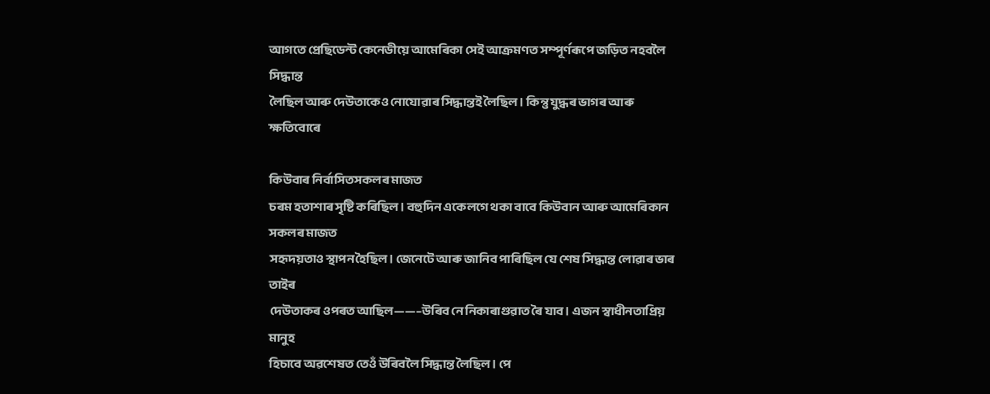আগতে প্ৰেছিডেন্ট কেনেডীয়ে আমেৰিকা সেই আক্ৰমণত সম্পূৰ্ণৰূপে জড়িত নহবলৈ সিদ্ধান্ত
লৈছিল আৰু দেউতাকেও নোযোৱাৰ সিদ্ধান্তই লৈছিল। কিন্তু যুদ্ধৰ ভাগৰ আৰু ক্ষতিবোৰে

কিউবাৰ নিৰ্বাসিতসকলৰ মাজত
চৰম হতাশাৰ সৃষ্টি কৰিছিল। বহুদিন একেলগে থকা বাবে কিউবান আৰু আমেৰিকান সকলৰ মাজত
সহৃদয়তাও স্থাপন হৈছিল। জেনেটে আৰু জানিব পাৰিছিল যে শেষ সিদ্ধান্ত লোৱাৰ ভাৰ তাইৰ
দেউতাকৰ ওপৰত আছিল——–উৰিব নে নিকাৰাগুৱাত ৰৈ যাব। এজন স্বাধীনতাপ্ৰিয় মানুহ
হিচাবে অৱশেষত তেওঁ উৰিবলৈ সিদ্ধান্ত লৈছিল। পে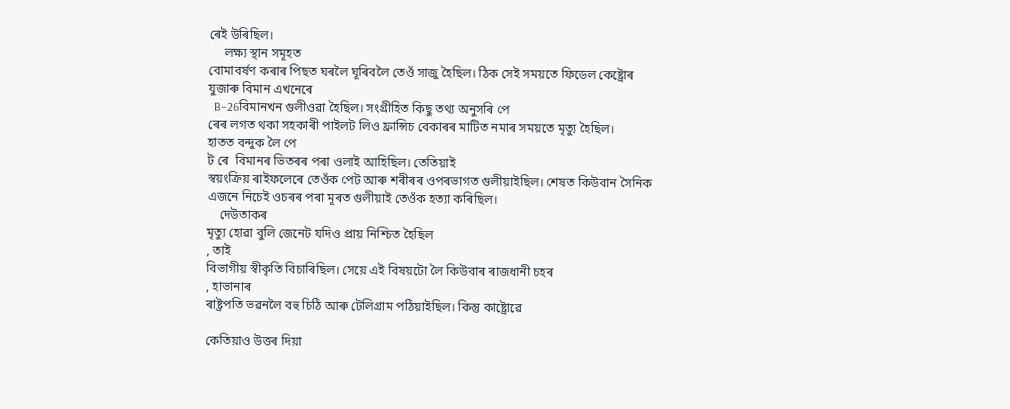ৰেই উৰিছিল।
     লক্ষ্য স্থান সমূহত
বোমাবৰ্ষণ কৰাৰ পিছত ঘৰলৈ ঘূৰিবলৈ তেওঁ সাজু হৈছিল। ঠিক সেই সময়তে ফিডেল কেষ্ট্ৰোৰ
যুজাৰু বিমান এখনেৰে
  B–26বিমানখন গুলীওৱা হৈছিল। সংগ্ৰীহিত কিছু তথ্য অনুসৰি পে
ৰেৰ লগত থকা সহকাৰী পাইলট লিও ফ্ৰান্সিচ বেকাৰৰ মাটিত নমাৰ সময়তে মৃত্যু হৈছিল।
হাতত বন্দুক লৈ পে
ট ৰে  বিমানৰ ভিতৰৰ পৰা ওলাই আহিছিল। তেতিয়াই
স্বয়ংক্ৰিয় ৰাইফলেৰে তেওঁক পেট আৰু শৰীৰৰ ওপৰভাগত গুলীয়াইছিল। শেষত কিউবান সৈনিক
এজনে নিচেই ওচৰৰ পৰা মূৰত গুলীয়াই তেওঁক হত্যা কৰিছিল।
    দেউতাকৰ
মৃত্যু হোৱা বুলি জেনেট যদিও প্ৰায় নিশ্চিত হৈছিল
, তাই
বিভাগীয় স্বীকৃতি বিচাৰিছিল। সেয়ে এই বিষয়টো লৈ কিউবাৰ ৰাজধানী চহৰ
, হাভানাৰ
ৰাষ্ট্ৰপতি ভৱনলৈ বহু চিঠি আৰু টেলিগ্ৰাম পঠিয়াইছিল। কিন্তু কাষ্ট্ৰোৱে

কেতিয়াও উত্তৰ দিয়া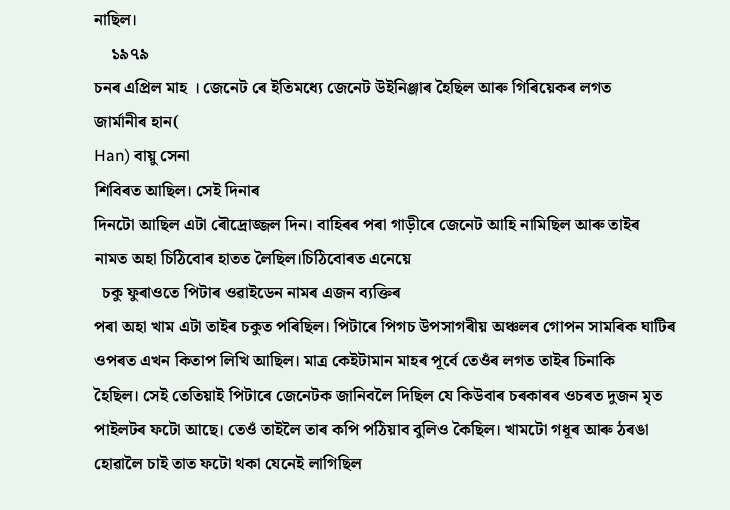নাছিল।
    ১৯৭৯
চনৰ এপ্ৰিল মাহ । জেনেট ৰে ইতিমধ্যে জেনেট উইনিঞ্জাৰ হৈছিল আৰু গিৰিয়েকৰ লগত
জাৰ্মানীৰ হান(
Han) বায়ু সেনা
শিবিৰত আছিল। সেই দিনাৰ
দিনটো আছিল এটা ৰৌদ্ৰোজ্জল দিন। বাহিৰৰ পৰা গাড়ীৰে জেনেট আহি নামিছিল আৰু তাইৰ
নামত অহা চিঠিবোৰ হাতত লৈছিল।চিঠিবোৰত এনেয়ে
  চকু ফুৰাওতে পিটাৰ ওৱাইডেন নামৰ এজন ব্যক্তিৰ
পৰা অহা খাম এটা তাইৰ চকুত পৰিছিল। পিটাৰে পিগচ উপসাগৰীয় অঞ্চলৰ গোপন সামৰিক ঘাটিৰ
ওপৰত এখন কিতাপ লিখি আছিল। মাত্ৰ কেইটামান মাহৰ পূৰ্বে তেওঁৰ লগত তাইৰ চিনাকি
হৈছিল। সেই তেতিয়াই পিটাৰে জেনেটক জানিবলৈ দিছিল যে কিউবাৰ চৰকাৰৰ ওচৰত দুজন মৃত
পাইলটৰ ফটো আছে। তেওঁ তাইলৈ তাৰ কপি পঠিয়াব বুলিও কৈছিল। খামটো গধূৰ আৰু ঠৰঙা
হোৱালৈ চাই তাত ফটো থকা যেনেই লাগিছিল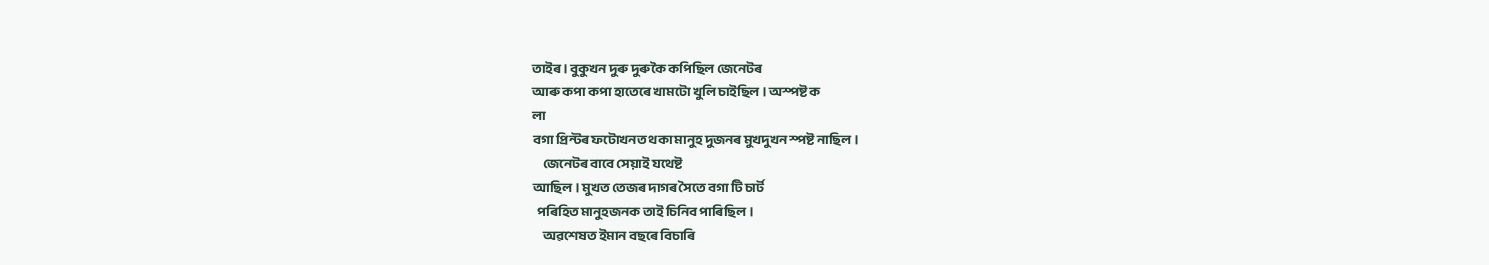তাইৰ । বুকুখন দুৰু দুৰুকৈ কপিছিল জেনেটৰ
আৰু কপা কপা হাতেৰে খামটো খুলি চাইছিল । অস্পষ্ট ক
লা
বগা প্ৰিন্টৰ ফটোখনত থকা মানুহ দুজনৰ মুখদুখন স্পষ্ট নাছিল।
     জেনেটৰ বাবে সেয়াই যথেষ্ট
আছিল। মুখত তেজৰ দাগৰ সৈতে বগা টি চাৰ্ট
  পৰিহিত মানুহজনক তাই চিনিব পাৰিছিল।
     অৱশেষত ইমান বছৰে বিচাৰি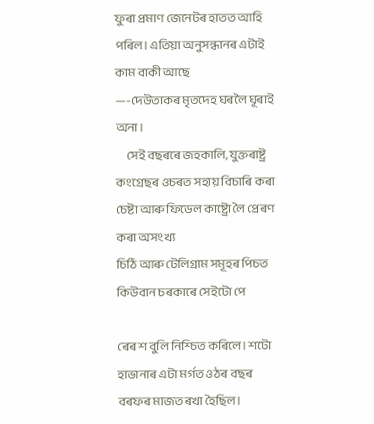ফুৰা প্ৰমাণ জেনেটৰ হাতত আহি পৰিল‌। এতিয়া অনুসন্ধানৰ এটাই কাম বাকী আছে
—-দেউতাকৰ মৃতদেহ ঘৰলৈ ঘূৰাই অনা।
     সেই বছৰৰে জহকালি, যুক্তৰাষ্ট্ৰ
কংগ্ৰেছৰ ওচৰত সহায় বিচাৰি কৰা চেষ্টা আৰু ফিডেল কাষ্ট্ৰো লৈ প্ৰেৰণ কৰা অসংখ্য
চিঠি আৰু টেলিগ্ৰাম সমূহৰ পিচত কিউবান চৰকাৰে সেইটো পে

ৰেৰ শ বুলি নিশ্চিত কৰিলে। শটো হাভানাৰ এটা মৰ্গত ওঠৰ বছৰ বৰফৰ মাজত ৰখা হৈছিল।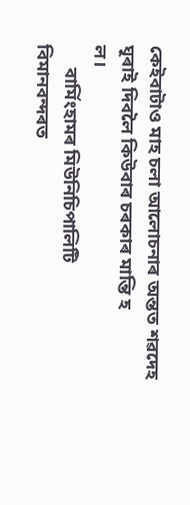কেইবাটাও মাহ চলা আলোচনাৰ অন্তত শৱদেহ ঘূৰাই দিবলৈ কিউবাৰ চৰকাৰ মান্তি হ
ল।
     বাৰ্মিংহামৰ মিউনিচিপালিটি
বিমানবন্দৰত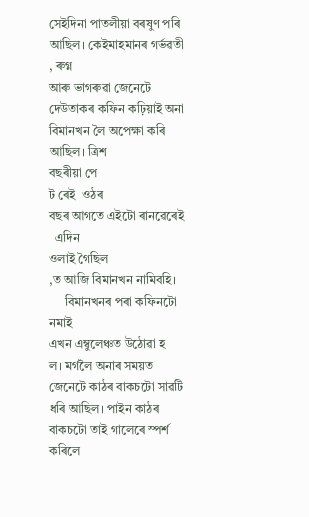সেইদিনা পাতলীয়া বৰষুণ পৰি আছিল। কেইমাহমানৰ গৰ্ভৱতী
, ৰুগ্ন
আৰু ভাগৰুৱা জেনেটে দেউতাকৰ কফিন কঢ়িয়াই অনা বিমানখন লৈ অপেক্ষা কৰি আছিল। ত্ৰিশ
বছৰীয়া পে
ট ৰেই  ওঠৰ
বছৰ আগতে এইটো ৰানৱেৰেই
  এদিন
ওলাই গৈছিল
,ত আজি বিমানখন নামিবহি।
     বিমানখনৰ পৰা কফিনটো নমাই
এখন এম্বুলেঞ্চত উঠোৱা হ
ল‌। মৰ্গলৈ অনাৰ সময়ত জেনেটে কাঠৰ বাকচটো সাৱটি
ধৰি আছিল। পাইন কাঠৰ বাকচটো তাই গালেৰে স্পৰ্শ কৰিলে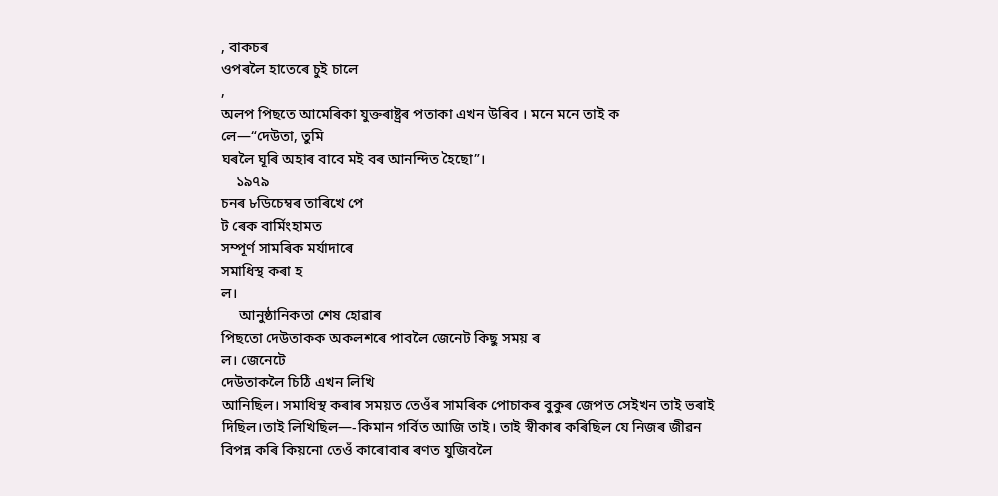, বাকচৰ
ওপৰলৈ হাতেৰে চুই চালে
,
অলপ পিছতে আমেৰিকা যুক্তৰাষ্ট্ৰৰ পতাকা এখন উৰিব । মনে মনে তাই ক
লে—“দেউতা, তুমি
ঘৰলৈ ঘূৰি অহাৰ বাবে মই বৰ আনন্দিত হৈছো”।
    ১৯৭৯
চনৰ ৮ডিচেম্বৰ তাৰিখে পে
ট ৰেক বাৰ্মিংহামত
সম্পূৰ্ণ সামৰিক মৰ্যাদাৰে
সমাধিস্থ কৰা হ
ল।
     আনুষ্ঠানিকতা শেষ হোৱাৰ
পিছতো দেউতাকক অকলশৰে পাবলৈ জেনেট কিছু সময় ৰ
ল। জেনেটে
দেউতাকলৈ চিঠি এখন লিখি
আনিছিল। সমাধিস্থ কৰাৰ সময়ত তেওঁৰ সামৰিক পোচাকৰ বুকুৰ জেপত সেইখন তাই ভৰাই
দিছিল।তাই লিখিছিল—-কিমান গৰ্বিত আজি তাই। তাই স্বীকাৰ কৰিছিল যে নিজৰ জীৱন
বিপন্ন কৰি কিয়নো তেওঁ কাৰোবাৰ ৰণত যুজিবলৈ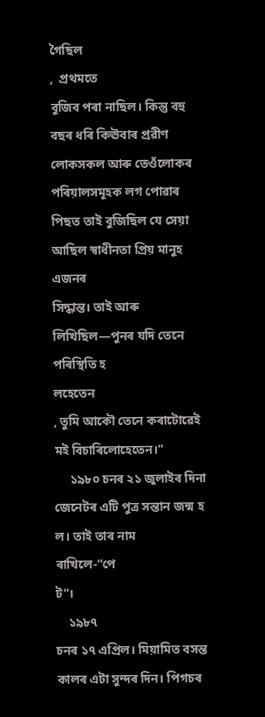গৈছিল
,  প্ৰথমতে
বুজিব পৰা নাছিল। কিন্তু বহু বছৰ ধৰি কিঊবাৰ প্ৰৱীণ লোকসকল আৰু তেওঁলোকৰ
পৰিয়ালসমূহক লগ পোৱাৰ পিছত তাই বুজিছিল যে সেয়া আছিল স্বাধীনতা প্ৰিয় মানুহ এজনৰ
সিদ্ধান্ত। তাই আৰু লিখিছিল—পুনৰ যদি তেনে পৰিস্থিতি হ
লহেতেন
, তুমি আকৌ তেনে কৰাটোৱেই মই বিচাৰিলোহেতেন।”
     ১৯৮০ চনৰ ২১ জুলাইৰ দিনা
জেনেটৰ এটি পুত্ৰ সন্তান জন্ম হ
ল। তাই তাৰ নাম
ৰাখিলে-“পে
ট”।
    ১৯৮৭
চনৰ ১৭ এপ্ৰিল। মিয়ামিত বসন্ত কালৰ এটা সুন্দৰ দিন। পিগচৰ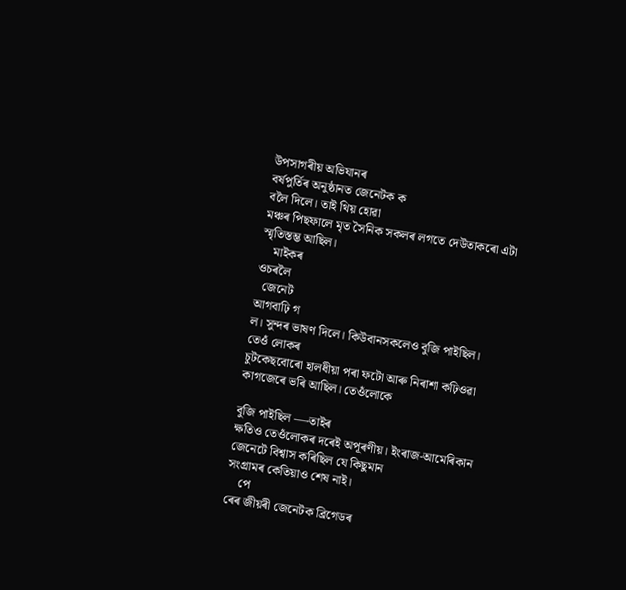উপসাগৰীয় অভিযানৰ
বৰ্ষপুৰ্তিৰ অনুষ্ঠানত জেনেটক ক
বলৈ দিলে। তাই থিয় হোৱা
মঞ্চৰ পিছফালে মৃত সৈনিক সকলৰ লগতে দেউতাকৰো এটা স্মৃতিস্তম্ভ আছিল।
    মাইকৰ
ওচৰলৈ
  জেনেট
আগবাঢ়ি গ
ল। সুন্দৰ ভাষণ দিলে। কিউবানসকলেও বুজি পাইছিল‌। তেওঁ লোকৰ
চুটকেছবোৰো হালধীয়া পৰা ফটো আৰু নিৰাশা কঢ়িওৱা কাগজেৰে ভৰি আছিল। তেওঁলোকে

বুজি পাইছিল —-তাইৰ
ক্ষতিও তেওঁলোকৰ দৰেই অপূৰণীয়। ইংৰাজ-আমেৰিকান জেনেটে বিশ্বাস কৰিছিল যে কিছুমান
সংগ্ৰামৰ কেতিয়াও শেষ নাই।
    পে
ৰেৰ জীয়ৰী জেনেটক ব্ৰিগেডৰ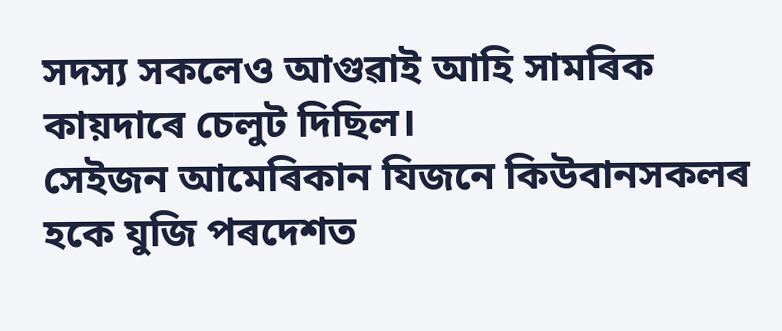সদস্য সকলেও আগুৱাই আহি সামৰিক কায়দাৰে চেলুট দিছিল।
সেইজন আমেৰিকান যিজনে কিউবানসকলৰ হকে যুজি পৰদেশত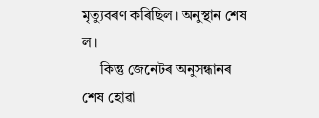মৃত্যুবৰণ কৰিছিল। অনুস্থান শেষ
ল।
     কিন্তু জেনেটৰ অনুসন্ধানৰ
শেষ হোৱা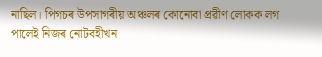নাছিল। পিগচৰ উপসাগৰীয় অঞ্চলৰ কোনোবা প্ৰৱীণ লোকক লগ পালেই নিজৰ নোটবহীখন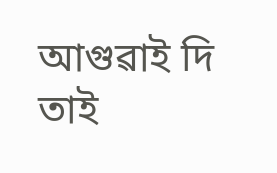আগুৱাই দি তাই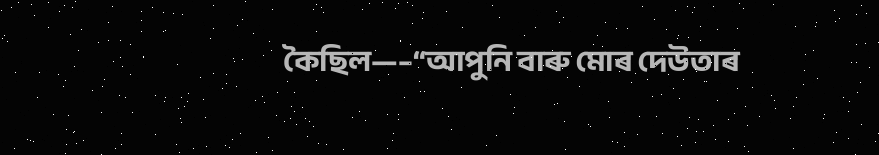কৈছিল—–“আপুনি বাৰু মোৰ দেউতাৰ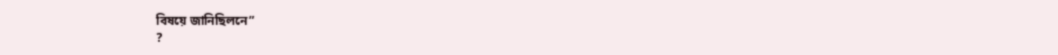বিষয়ে জানিছিলনে”
?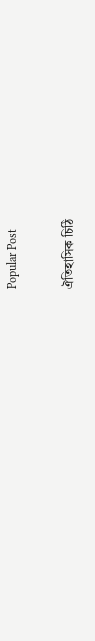Popular Post

ঐতিহাসিক চিঠি